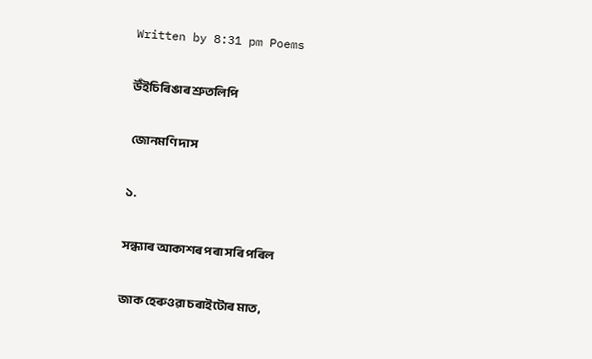Written by 8:31 pm Poems

উঁইচিৰিঙাৰ শ্ৰুতলিপি

 জোনমণি দাস

১.

সন্ধ্যাৰ আকাশৰ পৰা সৰি পৰিল

জাক হেৰুওৱা চৰাইটোৰ মাত,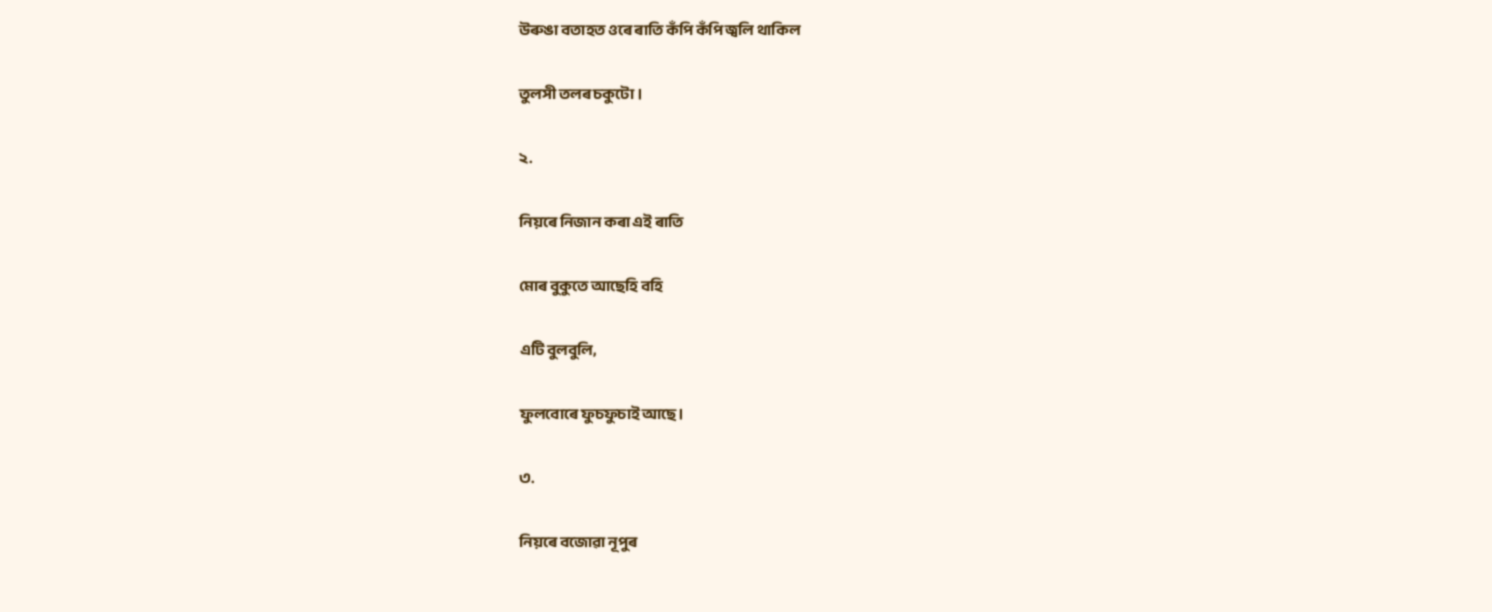উৰুঙা বতাহত ওৰে ৰাতি কঁপি কঁপি জ্বলি থাকিল

তুলসী তলৰ চকুটো।

২.

নিয়ৰে নিজান কৰা এই ৰাতি

মোৰ বুকুতে আছেহি বহি

এটি বুলবুলি,

ফুলবোৰে ফুচফুচাই আছে।

৩.

নিয়ৰে বজোৱা নূপুৰ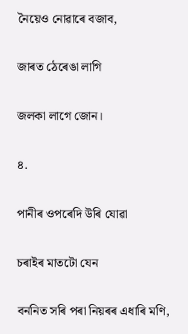নৈয়েও নোৱাৰে বজাব,

জাৰত ঠেৰেঙা লাগি

জলকা লাগে জোন।

৪.

পানীৰ ওপৰেদি উৰি যোৱা

চৰাইৰ মাতটো যেন

বননিত সৰি পৰা নিয়ৰৰ এধাৰি মণি,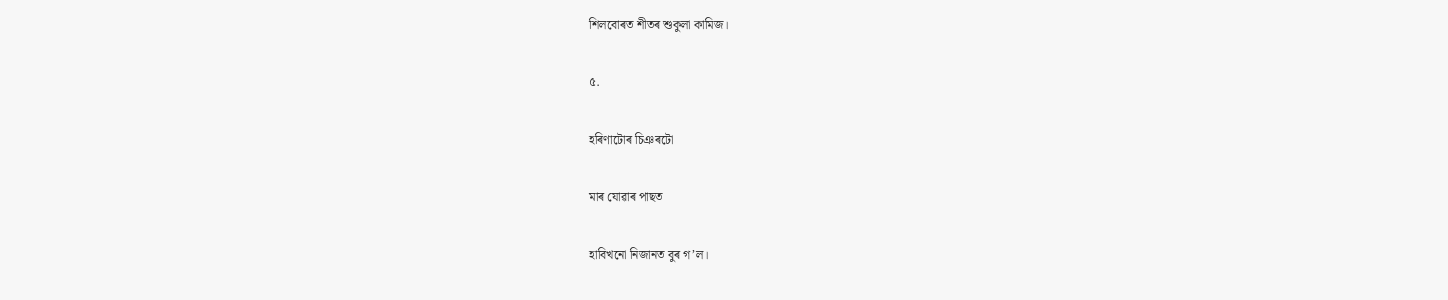শিলবোৰত শীতৰ শুকুলা কামিজ।

৫.

হৰিণাটোৰ চিঞৰটো

মাৰ যোৱাৰ পাছত

হাবিখনো নিজানত বুৰ গ’ল।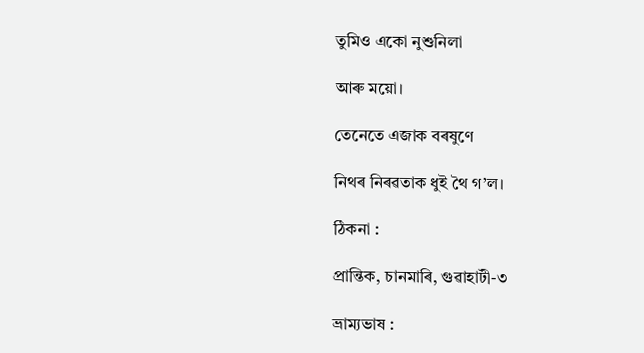তুমিও একো নুশুনিলা

আৰু ময়ো।

তেনেতে এজাক বৰষুণে

নিথৰ নিৰৱতাক ধুই থৈ গ’ল।

ঠিকনা :

প্ৰান্তিক, চানমাৰি, গুৱাহাটী-৩

ভ্ৰাম্যভাষ :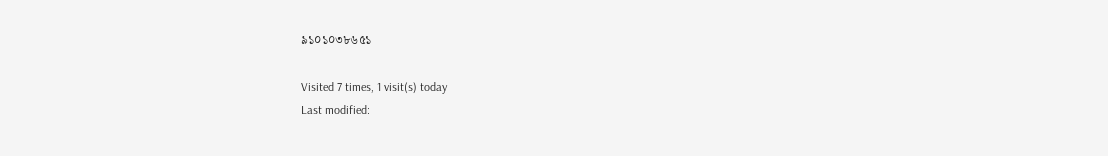৯১০১০৩৮৬৫১

Visited 7 times, 1 visit(s) today
Last modified: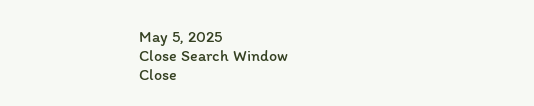May 5, 2025
Close Search Window
Close